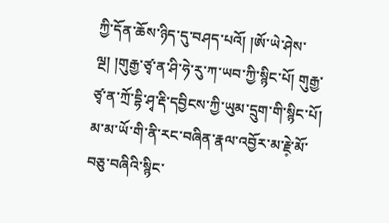ཀྱི་དོན་ཆོས་ཉིད་དུ་བཤད་པའོ། །ཨོ་ཡེ་ཤེས་ལྔ། །གུརྒྱ་ཙྭ་ན་ཤི་ཧེ་རུ་ཀ་ཡབ་ཀྱི་སྙིང་པོ། གུརྒྱ་ཙྭ་ན་ཀྲོ་དྷི་ཤྭ་རྡི་དབྱིངས་ཀྱི་ཡུམ་དྲུག་གི་སྙིང་པོ། མ་མ་ཡོ་གི་ནི་རང་བཞིན་རྣལ་འབྱོར་མ་རྗེ༷་མོ་བཅུ་བཞིའི་སྙིང་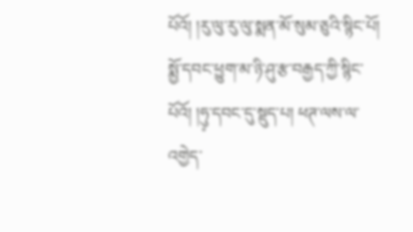པོའོ། །རུ་ལུ་རུ་ལུ་སྨན་མོ་སུམ་ཅུའི་སྙིང་པོ། སྨྱོ་དབང་ཕྱུག་མ་ཉི་ཤུ་རྩ་བརྒྱད་ཀྱི་སྙིང་པོའོ། །ཧུ༷་དབང་དུ་སྡུད་པ། ཕཊ་ལས་ལ་འགྱེད་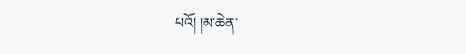པའོ། །མ་ཆེན་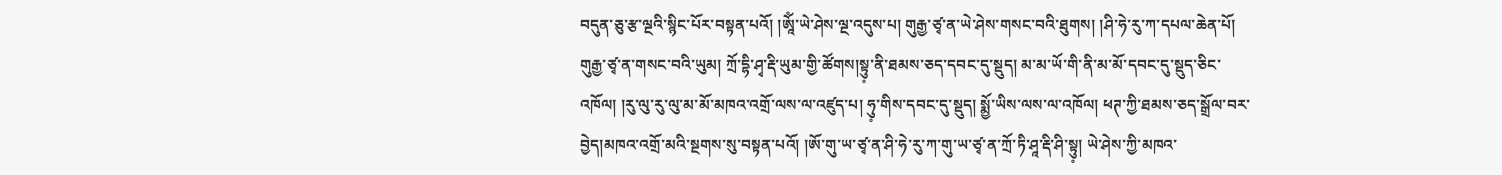བདུན་ཅུ་རྩ་ལྔའི་སྙིང་པོར་བསྟན་པའོ། །ཨཱོཾ་ཡེ་ཤེས་ལྔ་འདུས་པ། གུརྒྱ་ཙྭ་ན་ཡེ་ཤེས་གསང་བའི་ཐུགས། །ཤི་ཧེ་རུ་ཀ་དཔལ་ཆེན་པོ། གུརྒྱ་ཙྭ་ན་གསང་བའི་ཡུམ། ཀྲོ་དྷི་ཤྭ་རྡི་ཡུམ་གྱི་ཚོགས།སྟུ༷་ནི་ཐམས་ཅད་དབང་དུ་སྡུད། མ་མ་ཡོ་གི་ནི་མ་མོ་དབང་དུ་སྡུད་ཅིང་འཁོལ། །རུ་ལུ་རུ་ལུ་མ་མོ་མཁའ་འགྲོ་ལས་ལ་འཛུད་པ། ཧུ༷་གིས་དབང་དུ་སྡུད། སྨྱོ་ཡིས་ལས་ལ་འཁོལ། ཕཊ་ཀྱི་ཐམས་ཅད་སྒྲོལ་བར་བྱེད།མཁའ་འགྲོ་མའི་སྔགས་སུ་བསྟན་པའོ། །ཨོ་གུ་ཡ་ཙྭ་ན་ཤི་ཧེ་རུ་ཀ་གུ་ཡ་ཙྭ་ན་ཀྲོ་ཏི་ཤཱ་རྡི་ཤི་སྟུ༷། ཡེ་ཤེས་ཀྱི་མཁའ་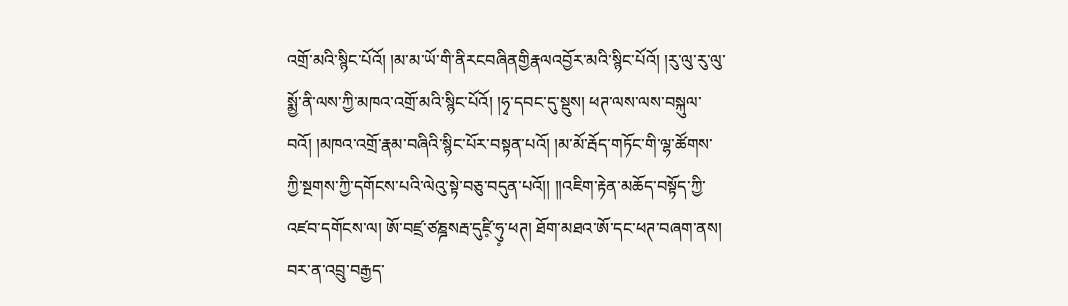འགྲོ་མའི་སྙིང་པོའོ། །མ་མ་ཡོ་གི་ནིརངབཞིནགྱིརྣལའབྱོར་མའི་སྙིང་པོའོ། །རུ་ལུ་རུ་ལུ་སྨྱོ་ནི་ལས་ཀྱི་མཁའ་འགྲོ་མའི་སྙིང་པོའོ། །ཧྭ་དབང་དུ་སྡུས། ཕཊ་ལས་ལས་བསྐུལ་བའོ། །མཁའ་འགྲོ་རྣམ་བཞིའི་སྙིང་པོར་བསྟན་པའོ། །མ་མོ་རྦོད་གཏོང་གི་ལྷ་ཚོགས་ཀྱི་སྔགས་ཀྱི་དགོངས་པའི་ལེའུ་སྟེ་བཅུ་བདུན་པའོ།། །།འཇིག་རྟེན་མཆོད་བསྟོད་ཀྱི་འཛབ་དགོངས་ལ། ཨོ་བཛྲ་ཙཎྜསརྦ་དུཛི༷་ཧུ༷་ཕཊ། ཐོག་མཐའ་ཨོ་དང་ཕཊ་བཞག་ནས། བར་ན་འབྲུ་བརྒྱད་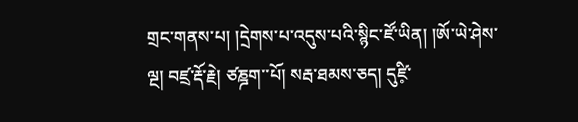གྲང་གནས་པ། །དྲེགས་པ་འདུས་པའི་སྙིང་ཛོ་ཡིན། །ཨོ་ཡེ་ཤེས་ལྔ། བཛྲ་རྡོ་རྗེ། ཙཎྜག་་པོ། སརྦ་ཐམས་ཅད། དུཛི༷་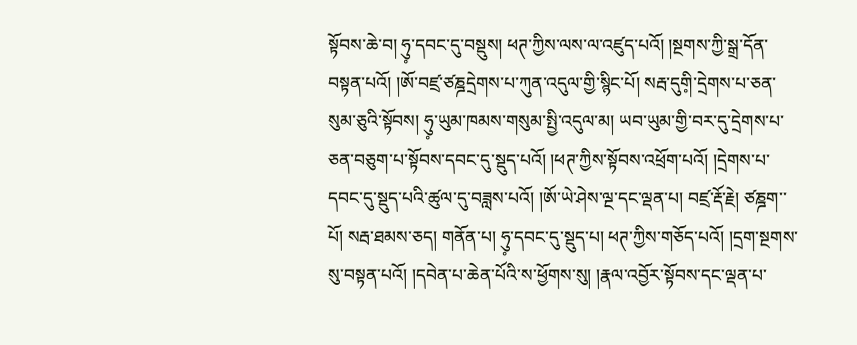སྟོབས་ཆེ་བ། ཧུ༷་དབང་དུ་བསྡུས། ཕཊ་ཀྱིས་ལས་ལ་འཛུད་པའོ། །སྔགས་ཀྱི་སྒྲ་དོན་བསྟན་པའོ། །ཨོ་བཛྲ་ཙཎྜདྲེགས་པ་ཀུན་འདུལ་གྱི་སྙིང་པོ། སརྦ་དུགི༷་དྲེགས་པ་ཅན་སུམ་ཅུའི་སྟོབས། ཧུ༷་ཡུམ་ཁམས་གསུམ་སྤྱི་འདུལ་མ། ཡབ་ཡུམ་གྱི་བར་དུ་དྲེགས་པ་ཅན་བཅུག་པ་སྟོབས་དབང་དུ་སྡུད་པའོ། །ཕཊ་ཀྱིས་སྟོབས་འཕྲོག་པའོ། །དྲེགས་པ་དབང་དུ་སྡུད་པའི་ཚུལ་དུ་བཟླས་པའོ། །ཨོ་ཡེ་ཤེས་ལྔ་དང་ལྡན་པ། བཛྲ་རྡོ་རྗེ། ཙཎྜག་་པོ། སརྦ་ཐམས་ཅད། གནོན་པ། ཧུ༷་དབང་དུ་སྡུད་པ། ཕཊ་ཀྱིས་གཅོད་པའོ། །དྲག་སྔགས་སུ་བསྟན་པའོ། །དབེན་པ་ཆེན་པོའི་ས་ཕྱོགས་སུ། །རྣལ་འབྱོར་སྟོབས་དང་ལྡན་པ་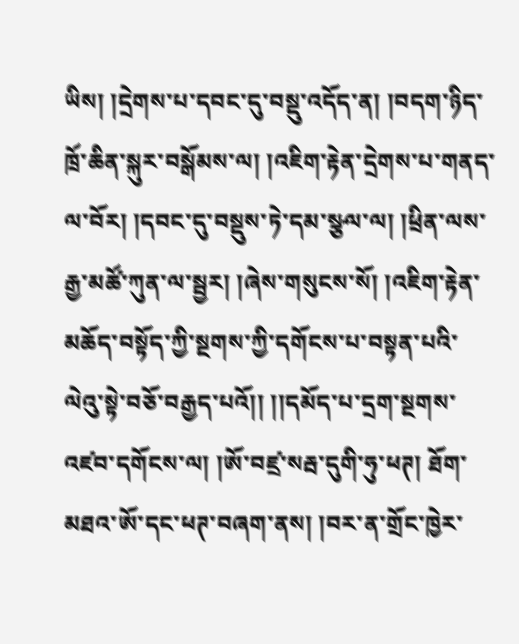ཡིས། །དྲེགས་པ་དབང་དུ་བསྡུ་འདོད་ན། །བདག་ཉིད་ཁྲོ་ཆིན་སྐུར་བསྒོམས་ལ། །འཇིག་རྟེན་དྲེགས་པ་གནད་ལ་བོར། །དབང་དུ་བསྡུས་ཏེ་དམ་སྩལ་ལ། །ཕྲིན་ལས་རྒྱ་མཚོ་ཀུན་ལ་སྦྱར། །ཞེས་གསུངས་སོ། །འཇིག་རྟེན་མཆོད་བསྟོད་ཀྱི་སྔགས་ཀྱི་དགོངས་པ་བསྟན་པའི་ལེའུ་སྟེ་བཅོ་བརྒྱད་པའོ།། །།དམོད་པ་དྲག་སྔགས་འཛབ་དགོངས་ལ། །ཨོ་བཛྲ་སརྦ་དུགི་ཧུ་ཕཊ། ཐོག་མཐའ་ཨོ་དང་ཕཊ་བཞག་ནས། །བར་ན་གྲོང་ཁྱེར་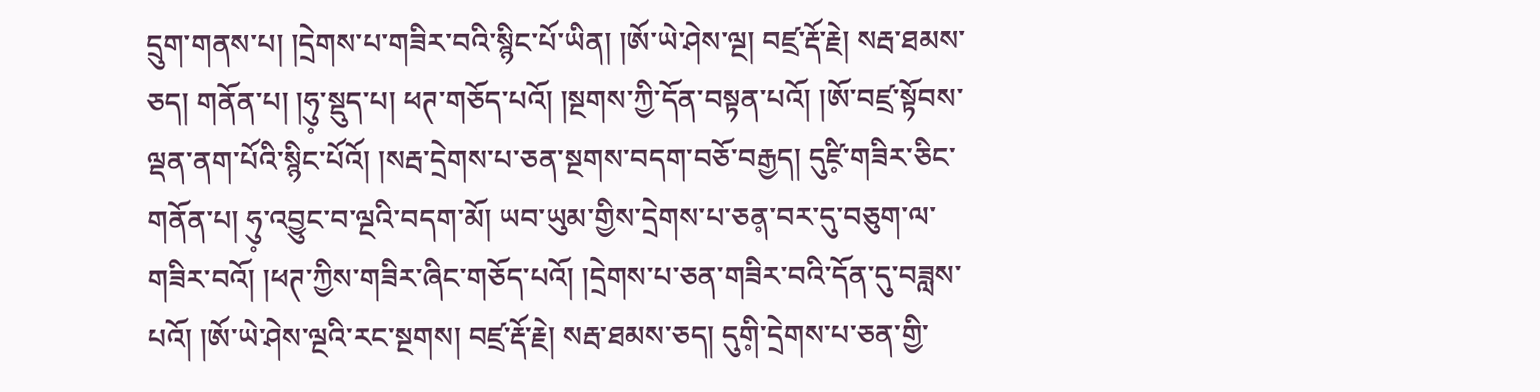དྲུག་གནས་པ། །དྲེགས་པ་གཟིར་བའི་སྙིང་པོ་ཡིན། །ཨོ་ཡེ་ཤེས་ལྔ། བཛྲ་རྡོ་རྗེ། སརྦ་ཐམས་ཅད། གནོན་པ། །ཧུ༷་སྡུད་པ། ཕཊ་གཅོད་པའོ། །སྔགས་ཀྱི་དོན་བསྟན་པའོ། །ཨོ་བཛྲ་སྟོབས་ལྡན་ནག་པོའི་སྙིང་པོའོ། །སརྦ་དྲེགས་པ་ཅན་སྔགས་བདག་བཅོ་བརྒྱད། དུཛི༷་གཟིར་ཅིང་གནོན་པ། ཧུ༷་འབྱུང་བ་ལྔའི་བདག་མོ། ཡབ་ཡུམ་གྱིས་དྲེགས་པ་ཅན༷་བར་དུ་བཅུག་ལ་གཟིར་བའོ། །ཕཊ་ཀྱིས་གཟིར་ཞིང་གཅོད་པའོ། །དྲེགས་པ་ཅན་གཟིར་བའི་དོན་དུ་བཟླས་པའོ། །ཨོ་ཡེ་ཤེས་ལྔའི་རང་སྔགས། བཛྲ་རྡོ་རྗེ། སརྦ་ཐམས་ཅད། དུགི༷་དྲེགས་པ་ཅན་གྱི་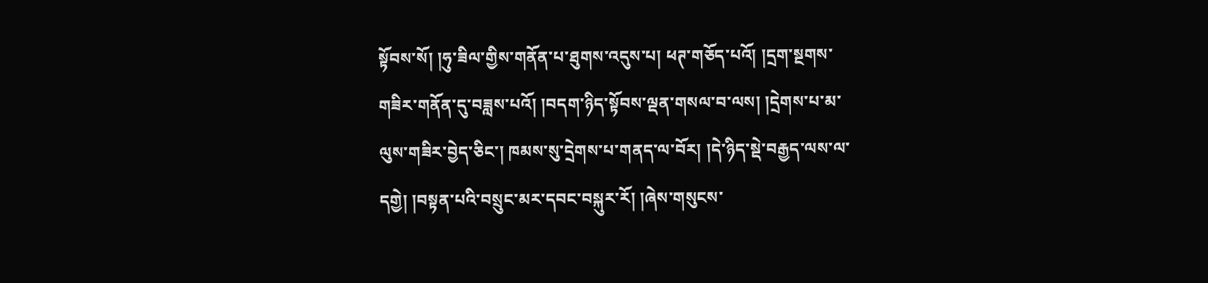སྟོབས་སོ། །ཧུ་ཟིལ་གྱིས་གནོན་པ་ཐུགས་འདུས་པ། ཕཊ་གཅོད་པའོ། །དྲག་སྔགས་གཟིར་གནོན་དུ་བཟླས་པའོ། །བདག་ཉིད་སྟོབས་ལྡན་གསལ་བ་ལས། །དྲེགས་པ་མ་ལུས་གཟིར་བྱེད་ཅིང་། ཁམས་སུ་དྲེགས་པ་གནད་ལ་བོར། །དེ་ཉིད་སྡེ་བརྒྱད་ལས་ལ་དགྱེ། །བསྟན་པའི་བསྲུང་མར་དབང་བསྐུར་རོ། །ཞེས་གསུངས་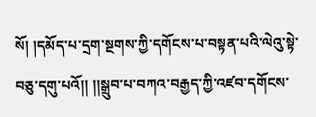སོ། །དམོད་པ་དྲག་སྔགས་ཀྱི་དགོངས་པ་བསྟན་པའི་ལེའུ་སྟེ་བཅུ་དགུ་པའོ།། །།སྒྲུབ་པ་བཀའ་བརྒྱད་ཀྱི་འཛབ་དགོངས་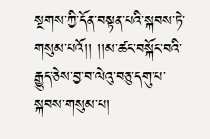སྔགས་ཀྱི་དོན་བསྟན་པའི་སྐབས་ཏེ་གསུམ་པའོ།། །།མ་ཚང་བསྐོང་བའི་རྒྱུད་ཅེས་བྱ་བ་ལེའུ་བཅུ་དགུ་པ་སྐབས་གསུམ་པ།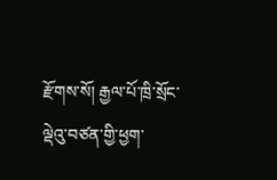རྫོགས་སོ། རྒྱལ་པོ་ཁྲི་སྲོང་ལྡེའུ་བཙན་གྱི་ཕྱག་